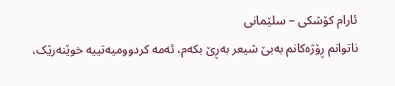ئارام كۆشكی – سلێمانی
ناتوانم ڕۆژەکانم بەبێ شیعر بەڕێ بکەم، ئەمە کردوومیەتییە خوێنەرێک،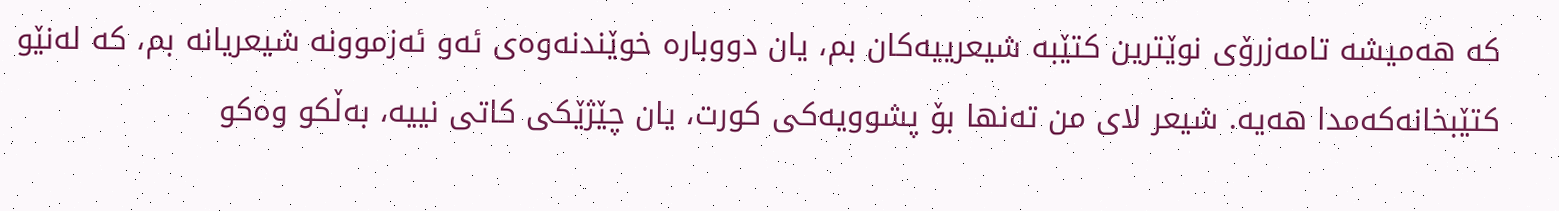کە هەمیشە تامەزرۆی نوێترین کتێبە شیعرییەکان بم، یان دووبارە خوێندنەوەی ئەو ئەزموونە شیعریانە بم، کە لەنێو کتێبخانەکەمدا هەیە. شیعر لای من تەنها بۆ پشوویەکی کورت، یان چێژێکی کاتی نییە، بەڵکو وەکو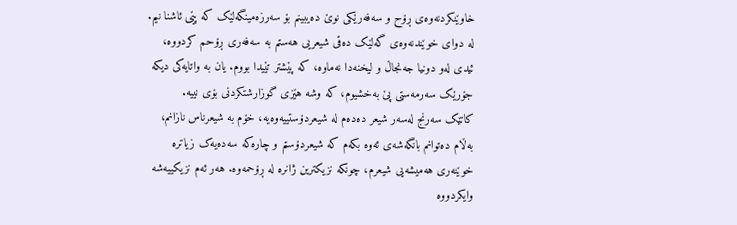خاوێنکردنەوەی ڕۆح و سەفەرێکی نوێ دەیبینم بۆ سەرزەمینگەلێک کە پێی ئاشنا نیم. لە دوای خوێندنەوەی گەلێک دەقی شیعریی هەستم بە سەفەری ڕۆحم کردووە، ئیدی لەو دونیا جەنجاڵ و لیخنەدا نەماوە، کە پێشتر تێیدا بووم. یان بە واتایەکی دیکە جۆرێک سەرمەستی پێ بەخشیوم، کە وشە هێزی گوزارشتکردنی بۆی نییە.
کاتێک سەرنج لەسەر شیعر دەدەم لە شیعردۆستییەوەیە، خۆم بە شیعرناس نازانم، بەڵام دەتوانم بانگەشەی ئەوە بکەم کە شیعردۆستم و چارەکە سەدەیەک زیاترە خوێنەری هەمیشەیی شیعرم، چونکە نزیکترین ژانرە لە ڕۆحمەوە. هەر ئەم نزیکییەشە وایکردووە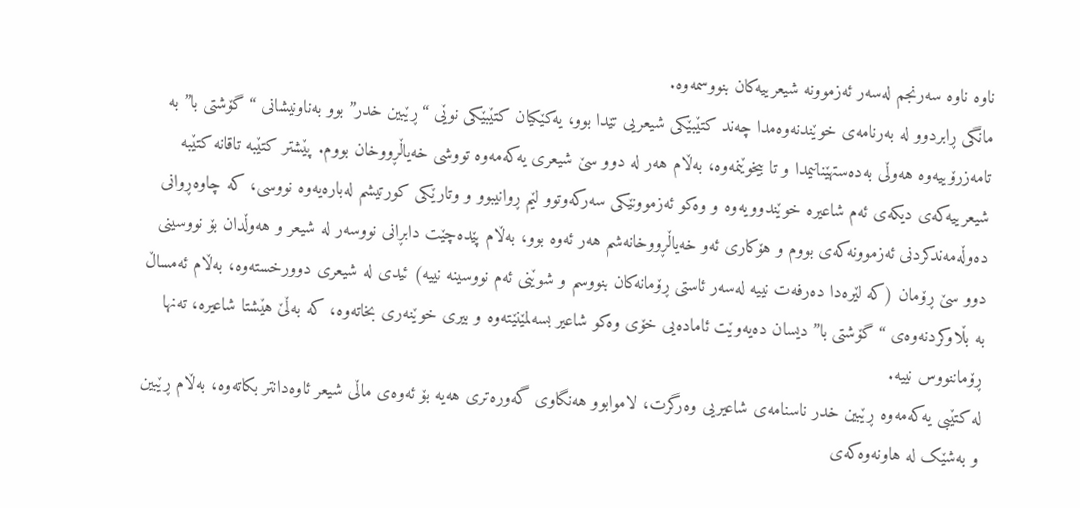ناوە ناوە سەرنجم لەسەر ئەزموونە شیعرییەکان بنووسمەوە.
مانگی ڕابردوو لە بەرنامەی خوێندنەوەمدا چەند کتێبێکی شیعریی تێدا بوو، یەکێکیان کتێبێکی نوێی “ڕێبین خدر” بوو بەناونیشانی “گۆشتی با” بە تامەزرۆییەوە هەوڵی بەدەستهێنانیمدا و تا بیخوێنمەوە، بەڵام هەر لە دوو سێ شیعری یەکەمەوە تووشی خەیاڵڕووخان بووم. پێشتر کتێبە تاقانە کتێبە شیعرییەکەی دیکەی ئەم شاعیرە خوێندوویەوە و وەکو ئەزموونێکی سەرکەوتوو لێم ڕوانیبوو و وتارێکی کورتیشم لەبارەیەوە نووسی، کە چاوەڕوانی دەوڵەمەندکردنی ئەزموونەکەی بووم و هۆکاری ئەو خەیاڵڕووخانەشم هەر ئەوە بوو، بەڵام پێدەچێت دابڕانی نووسەر لە شیعر و هەوڵدان بۆ نووسینی دوو سێ ڕۆمان (کە لێرەدا دەرفەت نییە لەسەر ئاستی ڕۆمانەکان بنووسم و شوێنی ئەم نووسینە نییە) ئیدی لە شیعری دوورخستەوە، بەڵام ئەمساڵ بە بڵاوکردنەوەی “گۆشتی با” دیسان دەیەوێت ئامادەیی خۆی وەکو شاعیر بسەلمێنێتەوە و بیری خوێنەری بخاتەوە، کە بەڵێ هێشتا شاعیرە، تەنها ڕۆماننووس نییە.
لە کتێبی یەکەمەوە ڕێبین خدر ناسنامەی شاعیریی وەرگرت، لاموابوو هەنگاوی گەورەتری هەیە بۆ ئەوەی ماڵی شیعر ئاوەدانتر بکاتەوە، بەڵام ڕێبین و بەشێک لە هاونەوەکەی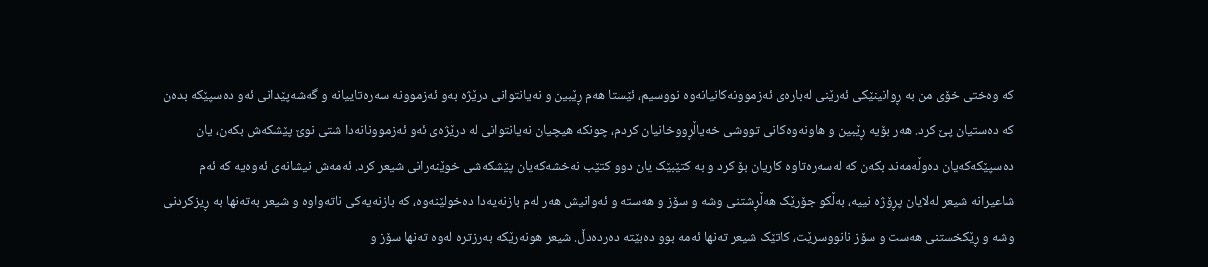کە وەختی خۆی من بە ڕوانینێکی ئەرێنی لەبارەی ئەزموونەکانیانەوە نووسیم، ئێستا هەم ڕێبین و نەیانتوانی درێژە بەو ئەزموونە سەرەتاییانە و گەشەپێدانی ئەو دەسپێکە بدەن کە دەستیان پێ کرد. هەر بۆیە ڕێبین و هاونەوەکانی تووشی خەیاڵڕووخانیان کردم، چونکە هیچیان نەیانتوانی لە درێژەی ئەو ئەزموونانەدا شتی نوێ پێشکەش بکەن، یان دەسپێکەکەیان دەوڵەمەند بکەن کە لەسەرەتاوە کاریان بۆ کرد و بە کتێبێک یان دوو کتێب نەخشەکەیان پێشکەشی خوێنەرانی شیعر کرد. ئەمەش نیشانەی ئەوەیە کە ئەم شاعیرانە شیعر لەلایان پڕۆژە نییە، بەڵکو جۆرێک هەڵڕشتنی وشە و سۆز و هەستە و ئەوانیش هەر لەم بازنەیەدا دەخولێنەوە، کە بازنەیەکی ناتەواوە و شیعر بەتەنها بە ڕیزکردنی وشە و ڕێکخستنی هەست و سۆز نانووسرێت، کاتێک شیعر تەنها ئەمە بوو دەبێتە دەردەدڵ. شیعر هونەرێکە بەرزترە لەوە تەنها سۆز و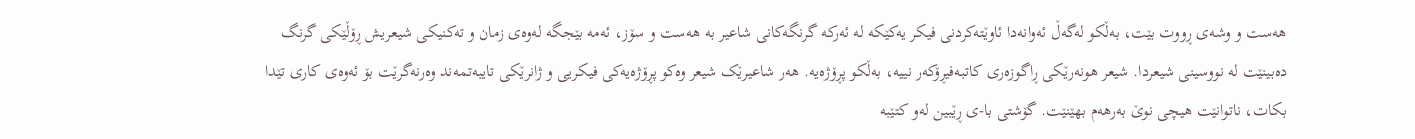هەست و وشەی ڕووت بێت، بەڵکو لەگەڵ ئەوانەدا ئاوێتەکردنی فیکر یەکێکە لە ئەرکە گرنگەکانی شاعیر بە هەست و سۆز، ئەمە بێجگە لەوەی زمان و تەکنیکی شیعریش ڕۆڵێکی گرنگ دەبینێت لە نووسینی شیعردا. شیعر هونەرێکی ڕاگوزەری کاتبەفیڕۆکەر نییە، بەڵکو پڕۆژەیە. هەر شاعیرێک شیعر وەکو پڕۆژەیەکی فیکریی و ژانرێکی تایبەتمەند وەرنەگرێت بۆ ئەوەی کاری تێدا بکات، ناتوانێت هیچی نوێ بەرهەم بهێنێت. گۆشتی با-ی ڕێبین لەو کتێبە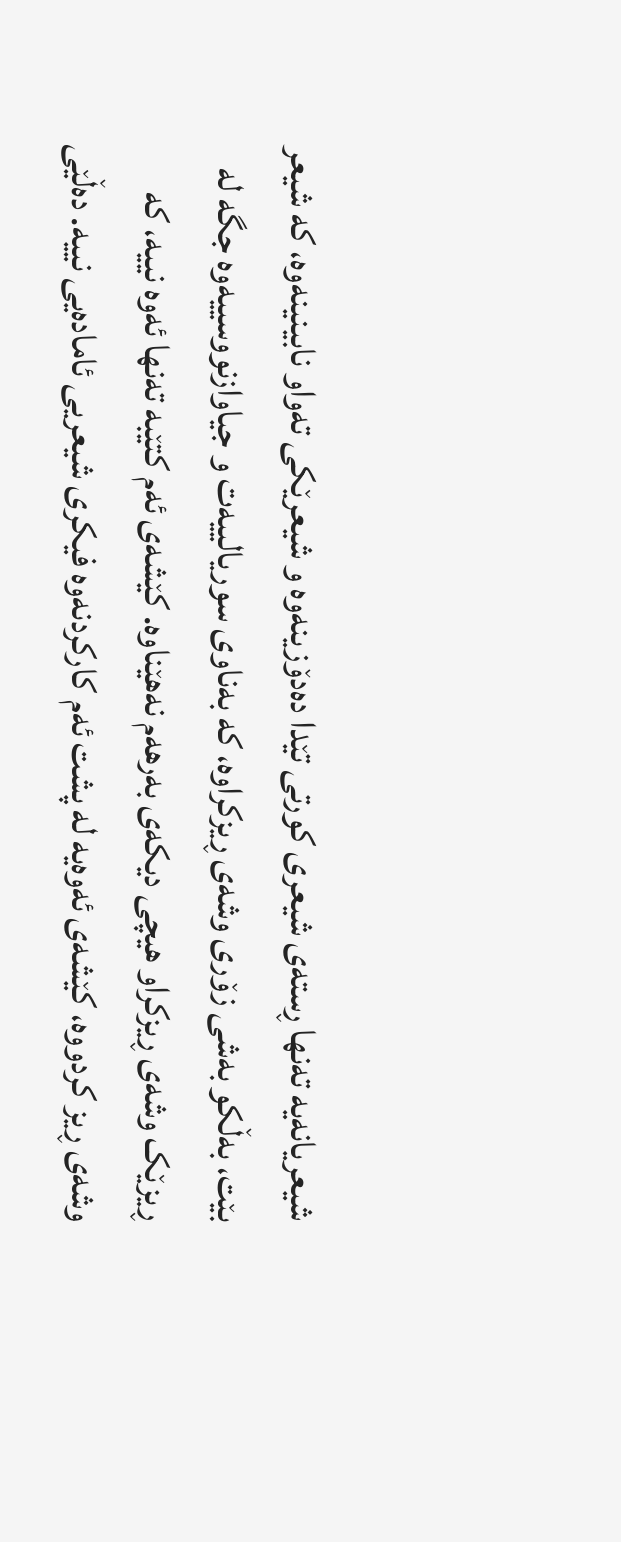شیعریانەیە تەنها ڕستەی شیعری کورتی تێدا دەدۆزینەوە و شیعرێکی تەواو نابینینەوە، کە شیعر بێت، بەڵکو بەشی زۆری وشەی ڕیزکراوە، کە بەناوی سوریالییەت و جیاوازنووسییەوە جگە لە ڕیزێک وشەی ڕیزکراو هیچی دیکەی بەرهەم نەهێناوە. کێشەی ئەم کتێبە تەنها ئەوە نییە، کە وشەی ڕیز کردووە، کێشەی ئەوەیە لە پشت ئەم کارکردنەوە فیکری شیعریی ئامادەیی نییە. دەڵێی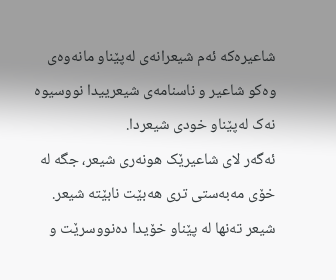شاعیرەکە ئەم شیعرانەی لەپێناو مانەوەی وەکو شاعیر و ناسنامەی شیعرییدا نووسیوە نەک لەپێناو خودی شیعردا.
ئەگەر لای شاعیرێک هونەری شیعر، جگە لە خۆی مەبەستی تری هەبێت نابێتە شیعر. شیعر تەنها لە پێناو خۆیدا دەنووسرێت و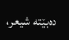دەبێتە شیعر،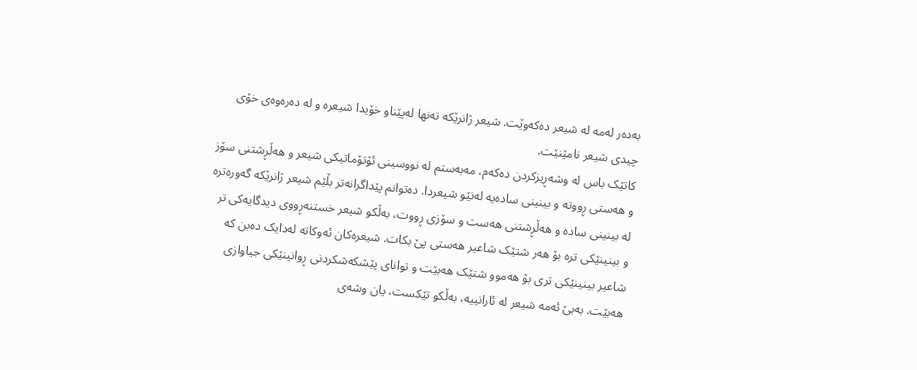بەدەر لەمە لە شیعر دەکەوێت. شیعر ژانرێکە تەنها لەپێناو خۆیدا شیعرە و لە دەرەوەی خۆی چیدی شیعر نامێنێت.
کاتێک باس لە وشەڕیزکردن دەکەم، مەبەستم لە نووسینی ئۆتۆماتیکی شیعر و هەڵڕشتنی سۆز و هەستی ڕووتە و بینینی سادەیە لەنێو شیعردا. دەتوانم پێداگرانەتر بڵێم شیعر ژانرێکە گەورەترە لە بینینی سادە و هەڵڕشتنی هەست و سۆزی ڕووت، بەڵکو شیعر خستنەڕووی دیدگایەکی تر و بینینێکی ترە بۆ هەر شتێک شاعیر هەستی پێ بکات. شیعرەکان ئەوکاتە لەدایک دەبن کە شاعیر بینینێکی تری بۆ هەموو شتێک هەبێت و توانای پێشکەشکردنی ڕوانینێکی جیاوازی هەبێت. بەبێ ئەمە شیعر لە ئارانییە، بەڵکو تێکست، یان وشەی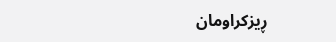ڕیزکراومان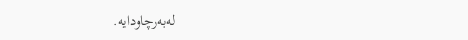لەبەرچاودایە.